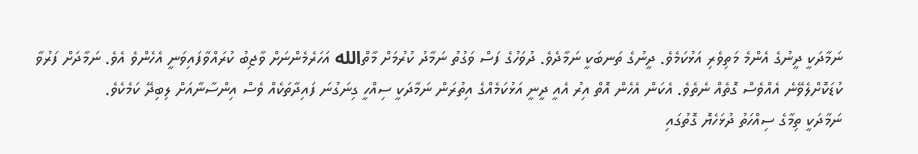ނަމާދަކީ ދީނުގެ އެންމެ މަތިވެރި އަޅުކަމެވެ. ދީނުގެ ތަނބަކީ ނަމާދެވެ. ދުވަހުގެ ފަސް ވަގުތު ނަމާދު ކުރުމަށް މާތްالله އަހަރެމެންނަށް ވާޖިބު ކުރައްވާފައިވަނީ އެހެންވެ އެވެ. ނަމާދަށް ފަރުވާ ކުޑަކޮށްލެވޭނެ އެއްވެސް ގޮތެއް ނެތެވެ. އެކަން އެހެން އޮތް އިރު އެއީ ދީނީ އަޅުކަމެއްގެ އިތުރަން ނަމާދަކީ ސިއްހީ ގިނަގުނަ ފައިދާތަކެއް ވެސް އިންސާނާއަށް ލިބިދޭ ކަމެކެވެ.
ނަމާދަކީ ތިމާގެ ސިއްހަތު ދުޅަހެޔޮ ގޮތުގައި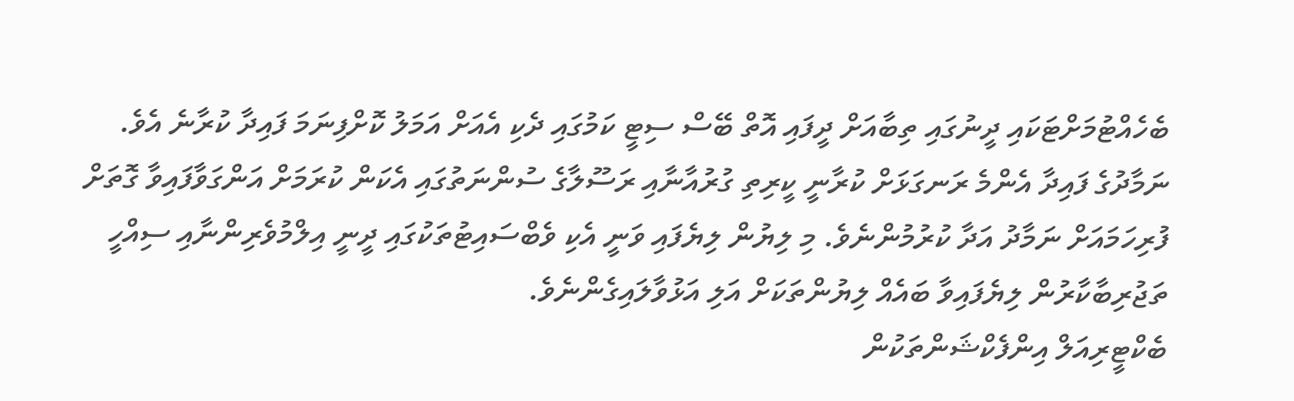ބެހެއްޓުމަށްޓަކައި ދީނުގައި ތިބާއަށް ދީފައި އޮތް ބޭސް ސިޓީ ކަމުގައި ދެކި އެއަށް އަމަލު ކޮށްފިނަމަ ފައިދާ ކުރާނެ އެވެ. ނަމާދުގެ ފައިދާ އެންމެ ރަނގަޅަށް ކުރާނީ ކީރިތި ގުރުއާނާއި ރަސޫލާގެ ސުންނަތުގައި އެކަން ކުރަމަށް އަންގަވާފައިވާ ގޮތަށް ފުރިހަމައަށް ނަމާދު އަދާ ކުރުމުންނެވެ. މި ލިޔުން ލިޔެފައި ވަނީ އެކި ވެބްސައިޓުތަކުގައި ދީނީ އިލްމުވެރިންނާއި ސިއްހީ ތަޖުރިބާކާރުން ލިޔެފައިވާ ބައެއް ލިޔުންތަކަށް އަލި އަޅުވާލައިގެންނެވެ.
ބެކްޓީރިއަލް އިންފެކްޝަންތަކުން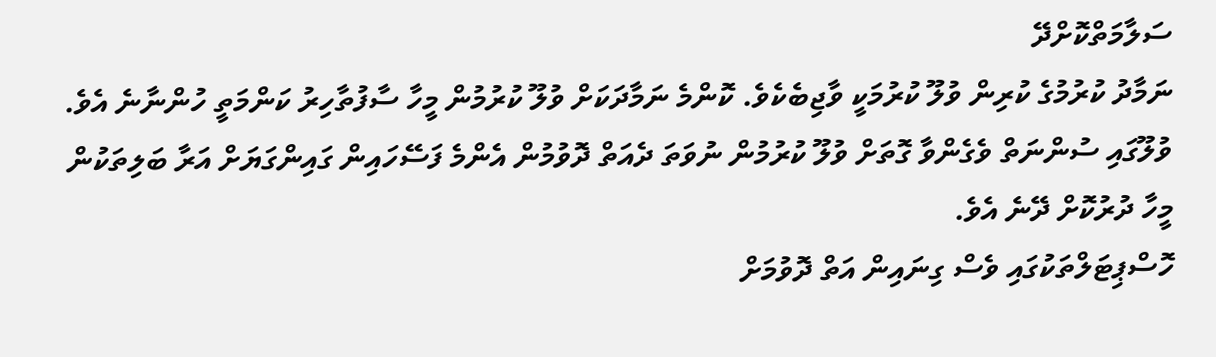ސަލާމަތްކޮށްދޭ
ނަމާދު ކުރުމުގެ ކުރިން ވުލޫ ކުރުމަކީ ވާޖިބެކެވެ. ކޮންމެ ނަމާދަކަށް ވުލޫ ކުރުމުން މީހާ ސާފުތާހިރު ކަންމަތީ ހުންނާނެ އެވެ. ވުލޫގައި ސުންނަތް ވެގެންވާ ގޮތަށް ވުލޫ ކުރުމުން ނުވަތަ ދެއަތް ދޮވުމުން އެންމެ ފަސޭހައިން ގައިންގަޔަށް އަރާ ބަލިތަކުން މީހާ ދުރުކޮށް ދޭނެ އެވެ.
ހޮސްޕިޓަލްތަކުގައި ވެސް ގިނައިން އަތް ދޮވުމަށް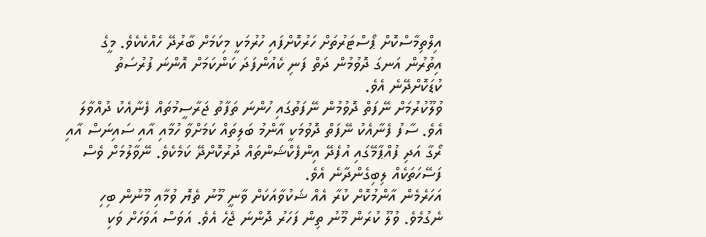އިލްތިމާސްކޮށް ޕޯސްޓަރުތަށް ހަރުކޮށްފައި ހުރުމަކީ މިކަމަށް ބާރުދޭ ހެއްކެކެވެ. މީގެ އިތުރުން އަނގަ ދޮވުމުން ދަތް ފަނި ކެއުންފަދަ ކަންކަމަށް އޮންނަ ފުރުސަތު ކުޑަކޮށްދޭނެ އެވެ.
ވުލޫކުރުމަށް ނޭފަތް ދޮވުމުން ނޭފަތުގައި ހުންނަ ތަފާތު ޖަރާސީމުތައް ފެނާއެކު ދުއްވާލަ އެވެ. ސާފު ފެނާއެކު ނޭފަތް ދޮވުމަކީ އާންމު ބަލިތައް ކަމަށްވާ ހުމާއި އާއި ސައިނަސް އާއި ރޯގާ އަދި ފުއްޕާމޭގައި އުފެދޭ އިންފެކްޝަންތައް ދުރުކޮށްދޭ ކަމެކެވެ. ނޭވާލުމަށް ވެސް ފަސޭހަތަކެއް ލިބިގެންދާނެ އެވެ.
އަހަރެމެން އާންމުކޮށް ކުރާ އެއް ޝަކުވާއަކަށް ވާނީ މޫނު ތެޔޮ ވުމާއި މޫނުން ބިހި ނެގުމެވެ. ވުލޫ ކުރަން މޫނު ތިން ފަހަރު ދޮންނަ ޖެހެ އެވެ. އަވަސް އަވަހަށް ވަކި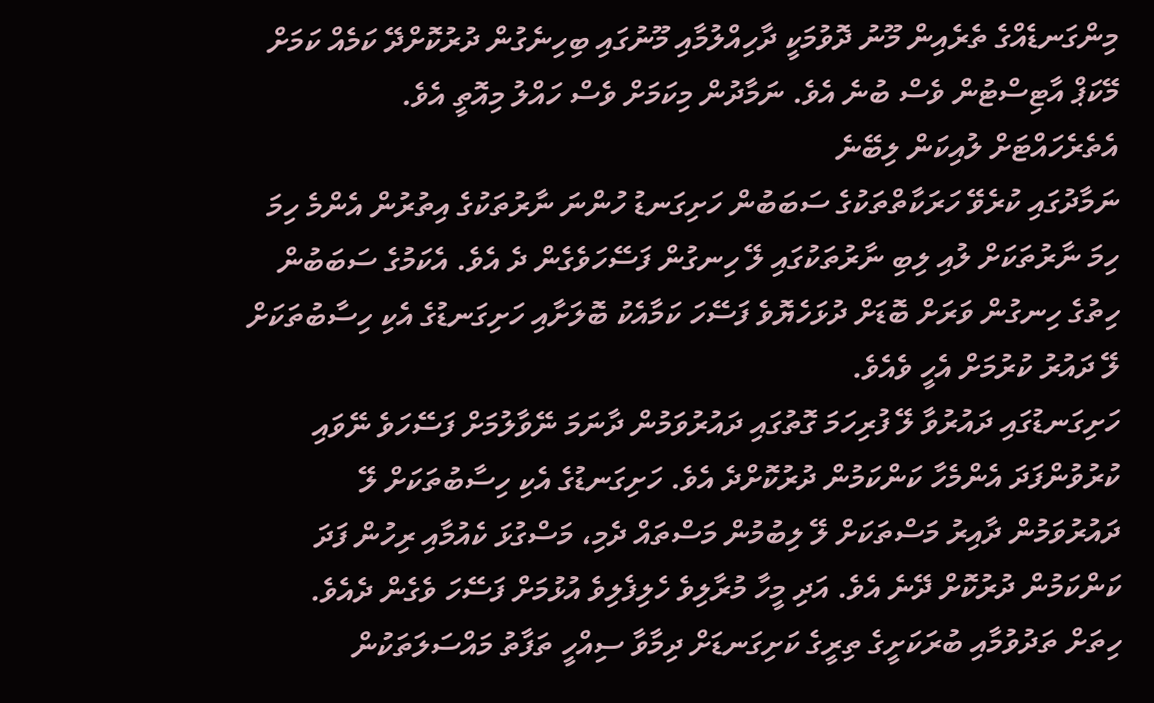މިންގަނޑެއްގެ ތެރެއިން މޫނު ދޮވުމަކީ ދާހިއްލުމާއި މޫނުގައި ބިހިނެގުން ދުރުކޮށްދޭ ކަމެއް ކަމަށް މޭކަޕް އާޓިސްޓުން ވެސް ބުނެ އެވެ. ނަމާދުން މިކަމަށް ވެސް ހައްލު މިއޮތީ އެވެ.
އެތެރެހައްޓަށް ލުއިކަން ލިބޭނެ
ނަމާދުގައި ކުރެވޭ ހަރަކާތްތަކުގެ ސަބަބުން ހަށިގަނޑު ހުންނަ ނާރުތަކުގެ އިތުރުން އެންމެ ހިމަ ހިމަ ނާރުތަކަށް ލުއި ލިބި ނާރުތަކުގައި ލޭ ހިނގުން ފަސޭހަވެގެން ދެ އެވެ. އެކަމުގެ ސަބަބުން ހިތުގެ ހިނގުން ވަރަށް ބޮޑަށް ދުޅަހެޔޮވެ ފަސޭހަ ކަމާއެކު ބޮލަށާއި ހަށިގަނޑުގެ އެކި ހިސާބުތަކަށް ލޭ ދައުރު ކުރުމަށް އެހީ ވެއެވެ.
ހަށިގަނޑުގައި ދައުރުވާ ލޭ ފުރިހަމަ ގޮތުގައި ދައުރުވަމުން ދާނަމަ ނޭވާލުމަށް ފަސޭހަވެ ނޭވައި ކުރުވުންފަދަ އެންމެހާ ކަންކަމުން ދުރުކޮށްދެ އެވެ. ހަށިގަނޑުގެ އެކި ހިސާބުތަކަށް ލޭ ދައުރުވަމުން ދާއިރު މަސްތަކަށް ލޭ ލިބުމުން މަސްތައް ދެމި، މަސްގުޅަ ކެއުމާއި ރިހުން ފަދަ ކަންކަމުން ދުރުކޮށް ދޭނެ އެވެ. އަދި މީހާ މުރާލިވެ ހެލިފެލިވެ އުޅުމަށް ފަސޭހަ ވެގެން ދެއެވެ.
ހިތަށް ތަދުވުމާއި ބުރަކަށީގެ ތިރީގެ ކަށިގަނޑަށް ދިމާވާ ސިއްހީ ތަފާތު މައްސަލަތަކުން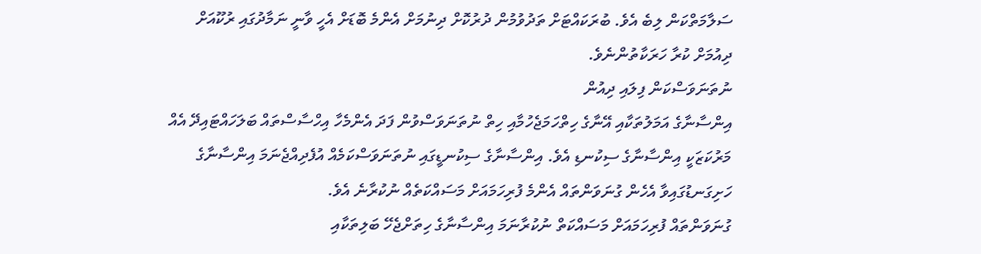ސަލާމަތްކަން ލިބެ އެވެ. ބުރަކައްޓަށް ތަދުވުމުން ދުރުކޮށް ދިނުމަށް އެންމެ ބޮޑަށް އެހީ ވާނީ ނަމާދުގައި ރުކޫއަށް ދިއުމަށް ކުރާ ހަރަކާތުންނެވެ.
ނުތަނަވަސްކަން ފިލައި ދިއުން
އިންސާނާގެ އަމަލުތަކާއި އޭނާގެ ހިތްހަމަޖެހުމާއި ހިތް ނުތަނަވަސްވުން ފަދަ އެންމެހާ އިހްސާސްތައް ބަލަހައްޓައިދޭ އެއް މަރުކަޒަކީ އިންސާނާގެ ސިކުނޑި އެވެ. އިންސާނާގެ ސިކުނޑީގައި ނުތަނަވަސްކަމެއް އުފެދިއްޖެނަމަ އިންސާނާގެ ހަށިގަނޑުގައިވާ އެހެން ގުނަވަންތައް އެންމެ ފުރިހަމައަށް މަސައްކަތެއް ނުކުރާނެ އެވެ.
ގުނަވަންތައް ފުރިހަމައަށް މަސައްކަތް ނުކުރާނަމަ އިންސާނާގެ ހިތަށްޖެހޭ ބަލިތަކާއި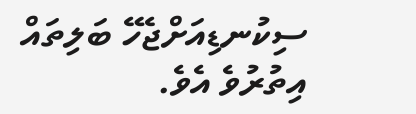ސިކުނޑިއަށްޖެހޭ ބަލިތައް އިތުރުވެ އެވެ.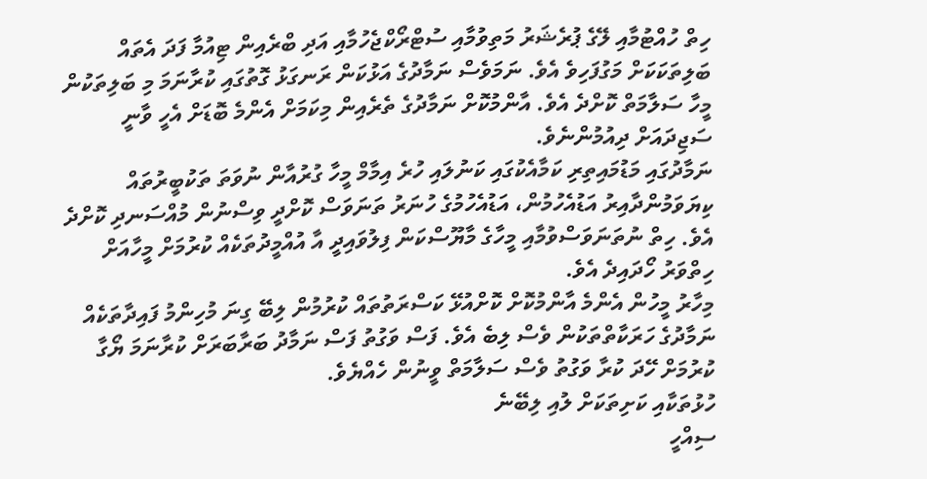ހިތް ހުއްޓުމާއި ލޭގެ ޕުރެޝަރު މަތިވުމާއި ސުޓްރޯކްޖެހުމާއި އަދި ބްރެއިން ޓިއުމާ ފަދަ އެތައް ބަލިތަކަކަށް މަގުފަހިވެ އެވެ. ނަމަވެސް ނަމާދުގެ އަޅުކަން ރަނގަޅު ގޮތުގައި ކުރާނަމަ މި ބަލިތަކުން މީހާ ސަލާމަތް ކޮށްދެ އެވެ. އާންމުކޮށް ނަމާދުގެ ތެރެއިން މިކަމަށް އެންމެ ބޮޑަށް އެހީ ވާނީ ސަޖިދައަށް ދިއުމުންނެވެ.
ނަމާދުގައި މަޑުމައިތިރި ކަމާއެކުގައި ކަނުލައި ހުރެ އިމާމް މީހާ ގުރުއާން ނުވަތަ ތަކުބީރުތައް ކިޔަވަމުންދާއިރު އަޑުއެހުމުން، އަޑުއެހުމުގެ ހުނަރު ތަނަވަސް ކޮށްދީ ވިސްނުން މުއްސަނދި ކޮށްދެ އެވެ. ހިތް ނުތަނަވަސްވުމާއި މީހާގެ މާޔޫސްކަން ފިލުވައިދީ އާ އުއްމީދުތަކެއް ކުރުމަށް މީހާއަށް ހިތްވަރު ހޯދައިދެ އެވެ.
މިހާރު މީހުން އެންމެ އާންމުކޮށް ކޮށްއުޅޭ ކަސްރަތުތައް ކުރުމުން ލިބޭ ގިނަ މުހިންމު ފައިދާތަކެއް ނަމާދުގެ ހަރަކާތްތަކުން ވެސް ލިބެ އެވެ. ފަސް ވަގުތު ފަސް ނަމާދު ބަރާބަރަށް ކުރާނަމަ ޔޯގާ ކުރުމަށް ހޭދަ ކުރާ ވަގުތު ވެސް ސަލާމަތް ވީނުން ހެއްޔެވެ.
ހުޅުތަކާއި ކަށިތަކަށް ލުއި ލިބޭނެ
ސިއްހީ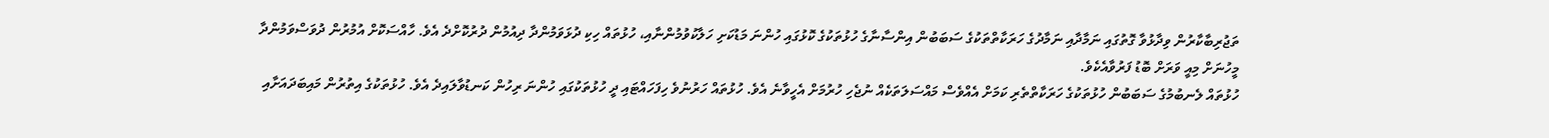ތަޖުރިބާކާރުން ވިދާޅުވާ ގޮތުގައި ނަމާދާއި ނަމާދުގެ ހަރަކާތްތަކުގެ ސަބަބުން އިންސާނާގެ ހުޅުތަކުގެ ކޮޅުގައި ހުންނަ މަޑުކަށި ހަލާކުވުމުންނާއި، ހުޅުތައް ހިކި ދުޅަވަމުންދާ ދިއުމުން ދުރުކޮށްދެ އެވެ. ހާއްސަކޮށް އުމުރުން ދުވަސްވަމުންދާ މީހުނަށް މިއީ ވަރަށް ބޮޑު ފަރުވާއެކެވެ.
ހުޅުތައް ލެނބުމުގެ ސަބަބުން ހުޅުތަކުގެ ހަރަކާތްތެރި ކަމަށް އެއްވެސް މައްސަލަތަކެއް ނުޖެހި ހުރުމަށް އެހީވާނެ އެވެ. ހުޅުތައް ހަރުނުވެ ހިފަހައްޓައި ދީ ހުޅުތަކުގައި ހުންނަ ރިހުން ކަނޑުވާލައިދެ އެވެ. ހުޅުތަކުގެ އިތުރުން މައިބަދައަށާއި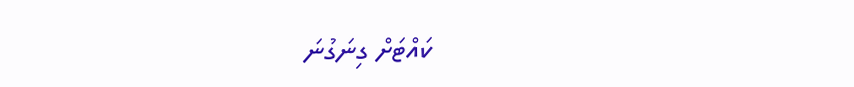ކައްޓަށް ގިނަގުނަ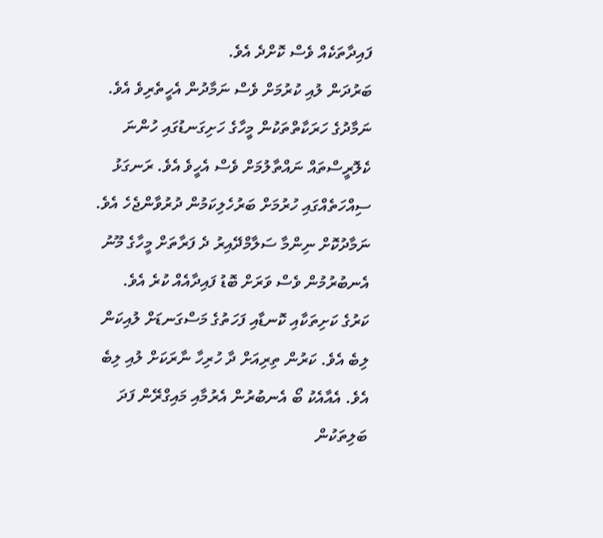ފައިދާތަކެއް ވެސް ކޮށްދެ އެވެ.
ބަރުދަން ލުއި ކުރުމަށް ވެސް ނަމާދުން އެހީތެރިވެ އެވެ. ނަމާދުގެ ހަރަކާތްތަކުން މީހާގެ ހަށިގަނޑުގައި ހުންނަ ކެލޮރީސްތައް ނައްތާލުމަށް ވެސް އެހީވެ އެވެ. ރަނގަޅު ސިއްހަތެއްގައި ހުރުމަށް ބަރުހެލިކަމުން ދުރުވާންޖެހެ އެވެ.
ނަމާދުކޮށް ނިންމާ ސަލާމްދޭއިރު ދެ ފަރާތަށް މީހާގެ މޫނު އެނބުރުމުން ވެސް ވަރަށް ބޮޑު ފައިދާއެއް ކުރެ އެވެ. ކަރުގެ ކަށިތަކާއި ކޮނޑާއި ފަހަތުގެ މަސްގަނޑަށް ލުއިކަން ލިބެ އެވެ. ކަރުން ތިރިއަށް ދާ ހުރިހާ ނާރަކަށް ލުއި ލިބެ އެވެ. އެއާއެކު ބޯ އެނބުރުން އެރުމާއި މައިގްރޭން ފަދަ ބަލިތަކުން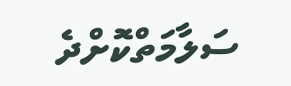ސަލާމަތްކޮށްދެ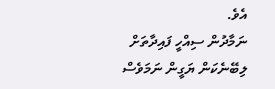އެވެ.
ނަމާދުން ސިއްހީ ފައިދާތަށް ލިބޭނެކަން ޔަގީން ނަމަވެސް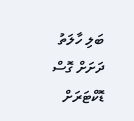ބަލި ހާލަތު ދަށަށް ގޮސް ޑޮކްޓަރަށް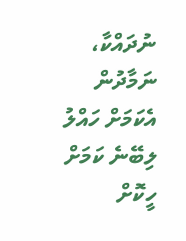ނުދައްކާ، ނަމާދުން އެކަމަށް ހައްލު ލިބޭނެ ކަމަށް ހީކޮށް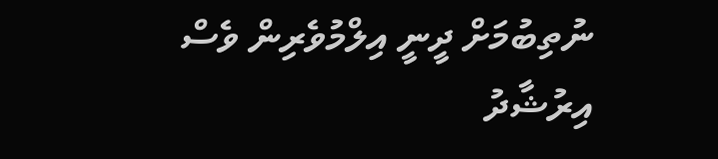ނުތިބުމަށް ދީނީ އިލްމުވެރިން ވެސް އިރުޝާދު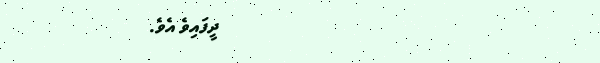ދީފައިވެ އެވެ.